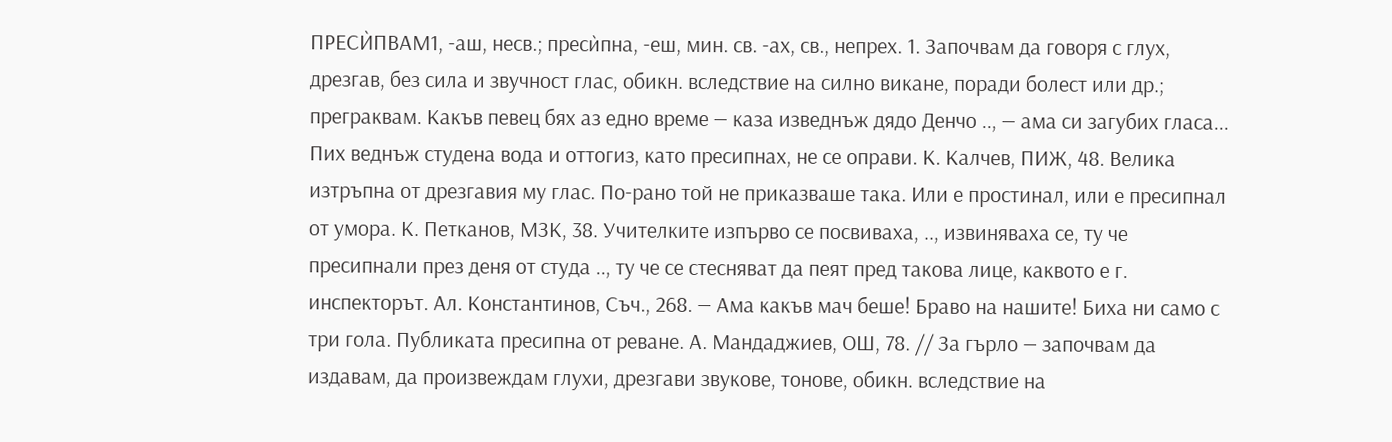ПРЕСЍПВАМ1, -аш, несв.; пресѝпна, -еш, мин. св. -ах, св., непрех. 1. Започвам да говоря с глух, дрезгав, без сила и звучност глас, обикн. вследствие на силно викане, поради болест или др.; преграквам. Какъв певец бях аз едно време — каза изведнъж дядо Денчо .., — ама си загубих гласа... Пих веднъж студена вода и оттогиз, като пресипнах, не се оправи. К. Калчев, ПИЖ, 48. Велика изтръпна от дрезгавия му глас. По-рано той не приказваше така. Или е простинал, или е пресипнал от умора. К. Петканов, МЗК, 38. Учителките изпърво се посвиваха, .., извиняваха се, ту че пресипнали през деня от студа .., ту че се стесняват да пеят пред такова лице, каквото е г. инспекторът. Ал. Константинов, Съч., 268. — Ама какъв мач беше! Браво на нашите! Биха ни само с три гола. Публиката пресипна от реване. А. Мандаджиев, ОШ, 78. // За гърло — започвам да издавам, да произвеждам глухи, дрезгави звукове, тонове, обикн. вследствие на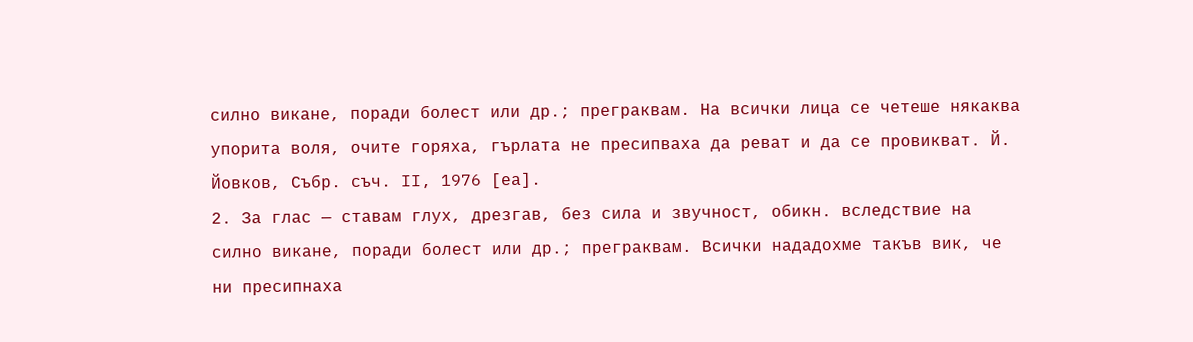силно викане, поради болест или др.; преграквам. На всички лица се четеше някаква упорита воля, очите горяха, гърлата не пресипваха да реват и да се провикват. Й. Йовков, Събр. съч. II, 1976 [еа].
2. За глас — ставам глух, дрезгав, без сила и звучност, обикн. вследствие на силно викане, поради болест или др.; преграквам. Всички нададохме такъв вик, че ни пресипнаха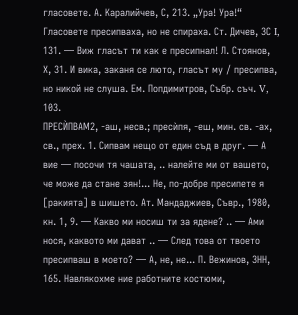гласовете. А. Каралийчев, С, 213. „Ура! Ура!“ Гласовете пресипваха, но не спираха. Ст. Дичев, ЗС I, 131. — Виж гласът ти как е пресипнал! Л. Стоянов, Х, 31. И вика, заканя се люто, гласът му / пресипва, но никой не слуша. Ем. Попдимитров, Събр. съч. V, 103.
ПРЕСЍПВАМ2, -аш, несв.; пресѝпя, -еш, мин. св. -ах, св., прех. 1. Сипвам нещо от един съд в друг. — А вие — посочи тя чашата, .. налейте ми от вашето, че може да стане зян!... Не, по-добре пресипете я [ракията] в шишето. Ат. Мандаджиев, Съвр., 1980, кн. 1, 9. — Какво ми носиш ти за ядене? .. — Ами нося, каквото ми дават .. — След това от твоето пресипваш в моето? — А, не, не... П. Вежинов, ЗНН, 165. Навлякохме ние работните костюми,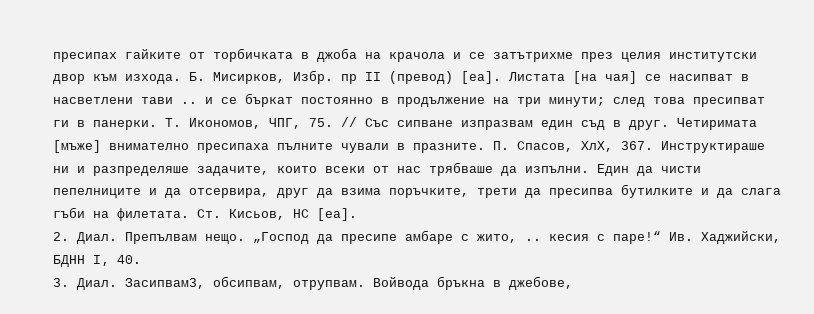пресипах гайките от торбичката в джоба на крачола и се затътрихме през целия институтски двор към изхода. Б. Мисирков, Избр. пр II (превод) [еа]. Листата [на чая] се насипват в насветлени тави .. и се бъркат постоянно в продължение на три минути; след това пресипват ги в панерки. Т. Икономов, ЧПГ, 75. // Със сипване изпразвам един съд в друг. Четиримата [мъже] внимателно пресипаха пълните чували в празните. П. Спасов, ХлХ, 367. Инструктираше ни и разпределяше задачите, които всеки от нас трябваше да изпълни. Един да чисти пепелниците и да отсервира, друг да взима поръчките, трети да пресипва бутилките и да слага гъби на филетата. Ст. Кисьов, НС [еа].
2. Диал. Препълвам нещо. „Господ да пресипе амбаре с жито, .. кесия с паре!“ Ив. Хаджийски, БДНН I, 40.
3. Диал. Засипвам3, обсипвам, отрупвам. Войвода бръкна в джебове,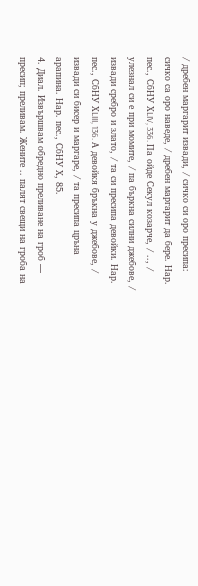/ дребен маргарит извади, / сичко си оро пресипа: сичко са оро наведе, / дребен маргарит да бере. Нар. пес., СбНУ ХLIV, 336. Па ойде Секул козарче, / .., / улезнал си е при момите, / па бъркна силни джебове, / извади сребро и злато, / та си пресипа девойки. Нар. пес., СбНУ ХLIII, 136. А девойкя бръкна у джебове, / извади си бисер и маргаре, / та пресипа цръна арапина. Нар. пес., СбНУ Х, 85.
4. Диал. Извършвам обредно преливане на гроб — пресип; преливам. Жените .. палят свещи на гроба на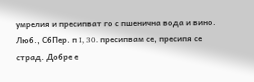умрелия и пресипват го с пшенична вода и вино. Люб., СбПер. п I, 30. пресипвам се, пресипя се страд. Добре е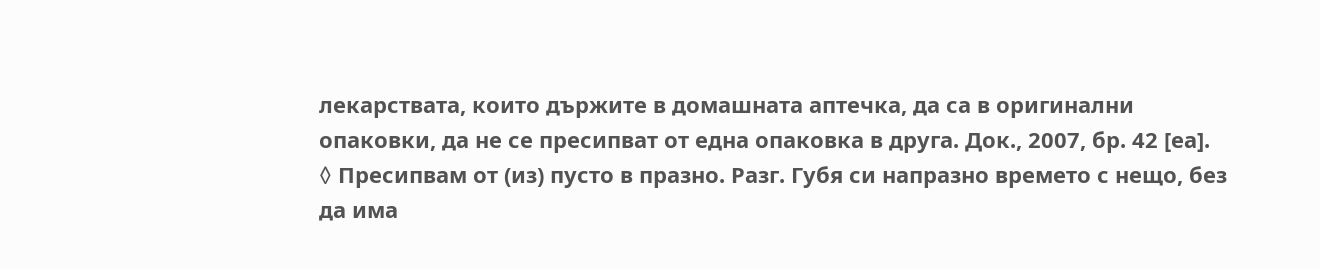лекарствата, които държите в домашната аптечка, да са в оригинални опаковки, да не се пресипват от една опаковка в друга. Док., 2007, бр. 42 [еа].
◊ Пресипвам от (из) пусто в празно. Разг. Губя си напразно времето с нещо, без да има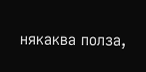някаква полза,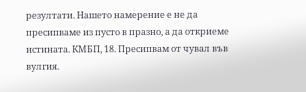резултати. Нашето намерение е не да пресипваме из пусто в празно, а да откриеме истината. КМБП, 18. Пресипвам от чувал във вулгия.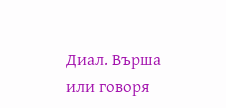Диал. Върша или говоря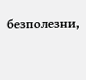безполезни,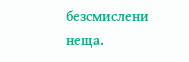безсмислени неща.